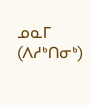ᓄᓇᒥ (ᐱᓱᒃᑎᓂᒃ)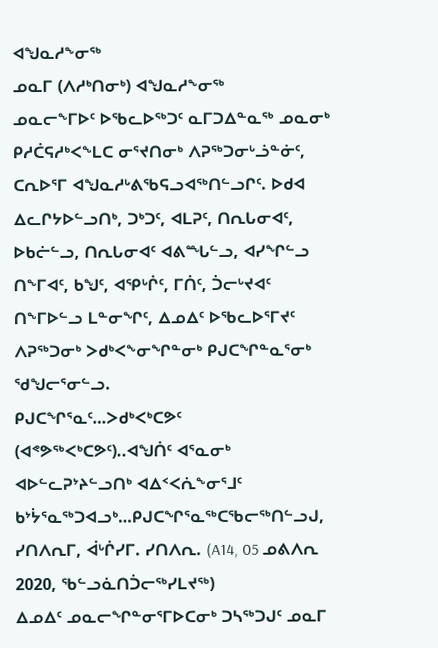ᐊᖑᓇᓱᖕᓂᖅ
ᓄᓇᒥ (ᐱᓱᒃᑎᓂᒃ) ᐊᖑᓇᓱᖕᓂᖅ
ᓄᓇᓕᖕᒥᐅᑦ ᐅᖃᓚᐅᖅᑐᑦ ᓇᒥᑐᐃᓐᓇᖅ ᓄᓇᓂᒃ ᑭᓱᑖᕋᓱᒃᐸᖕᒪᑕ ᓂᕐᔪᑎᓂᒃ ᐱᕈᖅᑐᓂᒡᓘᓐᓃᑦ, ᑕᕆᐅᕐᒥ ᐊᖑᓇᓱᒡᕕᖃᕋᓗᐊᖅᑎᓪᓗᒋᑦ. ᐅᑯᐊ ᐃᓚᒋᔭᐅᓪᓗᑎᒃ, ᑐᒃᑐᑦ, ᐊᒪᕈᑦ, ᑎᕆᒐᓂᐊᑦ, ᐅᑲᓖᓪᓗ, ᑎᕆᒐᓂᐊᑦ ᐊᕕᙵᓪᓗ, ᐊᓯᖏᓪᓗ ᑎᖕᒥᐊᑦ, ᑲᖑᑦ, ᐊᕿᒡᒌᑦ, ᒥᑏᑦ, ᑑᓕᒡᔪᐊᑦ ᑎᖕᒥᐅᓪᓗ ᒪᓐᓂᖏᑦ, ᐃᓄᐃᑦ ᐅᖃᓚᐅᕐᒥᔪᑦ ᐱᕈᖅᑐᓂᒃ ᐳᑯᒃᐸᖕᓂᖏᓐᓂᒃ ᑭᒍᑕᖏᓐᓇᕐᓂᒃ ᖁᖑᓕᕐᓂᓪᓗ.
ᑭᒍᑕᖏᕐᓇᑦ…ᐳᑯᒃᐸᒃᑕᕗᑦ (ᐊᕝᕗᖅᐸᒃᑕᕗᑦ)..ᐊᖑᑏᑦ ᐊᕐᓇᓂᒃ ᐊᐅᓪᓚᕈᔾᔨᓪᓗᑎᒃ ᐊᐃᑉᐸᕇᖕᓂᕐᒧᑦ ᑲᔾᔮᕐᓇᖅᑐᐊᓗᒃ…ᑭᒍᑕᖏᕐᓇᖅᑕᖃᓕᖅᑎᓪᓗᒍ, ᓯᑎᐱᕆᒥ, ᐋᒡᒌᓯᒥ. ᓯᑎᐱᕆ. (A14, 05 ᓄᕕᐱᕆ 2020, ᖃᓪᓗᓈᑎᑑᓕᖅᓯᒪᔪᖅ)
ᐃᓄᐃᑦ ᓄᓇᓕᖏᓐᓂᕐᒥᐅᑕᓂᒃ ᑐᓴᖅᑐᒍᑦ ᓄᓇᒥ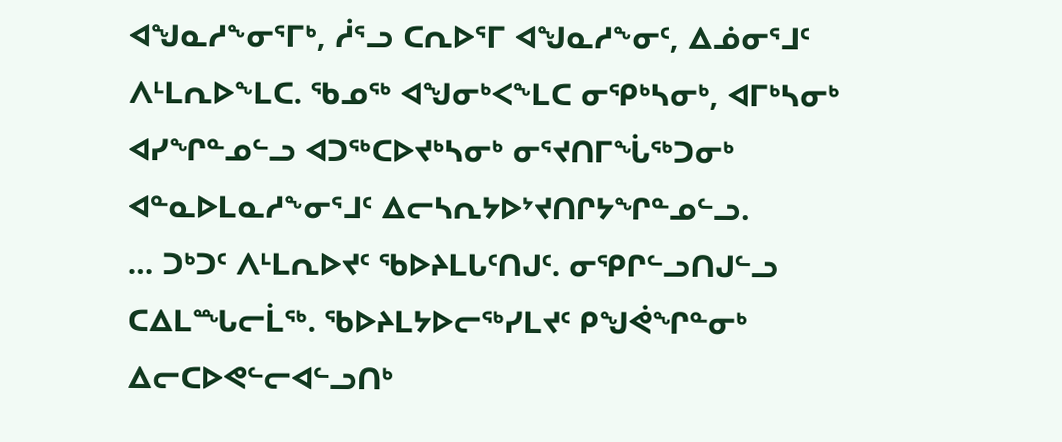ᐊᖑᓇᓱᖕᓂᕐᒥᒃ, ᓲᕐᓗ ᑕᕆᐅᕐᒥ ᐊᖑᓇᓱᖕᓂᑦ, ᐃᓅᓂᕐᒧᑦ ᐱᒻᒪᕆᐅᖕᒪᑕ. ᖃᓄᖅ ᐊᖑᓂᒃᐸᖕᒪᑕ ᓂᕿᒃᓴᓂᒃ, ᐊᒥᒃᓴᓂᒃ ᐊᓯᖏᓐᓄᓪᓗ ᐊᑐᖅᑕᐅᔪᒃᓴᓂᒃ ᓂᕐᔪᑎᒥᖔᖅᑐᓂᒃ ᐊᓐᓇᐅᒪᓇᓱᖕᓂᕐᒧᑦ ᐃᓕᓴᕆᔭᐅᔾᔪᑎᒋᔭᖏᓐᓄᓪᓗ.
… ᑐᒃᑐᑦ ᐱᒻᒪᕆᐅᔪᑦ ᖃᐅᔨᒪᒐᑦᑎᒍᑦ. ᓂᕿᒋᓪᓗᑎᒍᓪᓗ ᑕᐃᒪᙵᓕᒫᖅ. ᖃᐅᔨᒪᔭᐅᓕᖅᓯᒪᔪᑦ ᑭᖑᕚᖏᓐᓂᒃ ᐃᓕᑕᐅᕙᓪᓕᐊᓪᓗᑎᒃ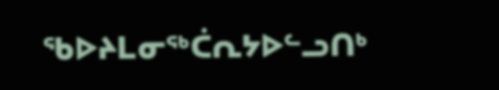ᖃᐅᔨᒪᓂᖅᑖᕆᔭᐅᓪᓗᑎᒃ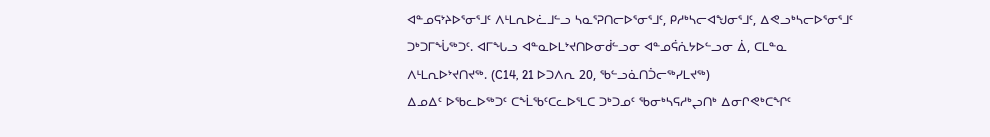ᐊᓐᓄᕋᔾᔨᐅᕐᓂᕐᒧᑦ ᐱᒻᒪᕆᐅᓛᒧᓪᓗ ᓴᓇᕐᕈᑎᓕᐅᕐᓂᕐᒧᑦ, ᑭᓱᒃᓴᓕᐊᖑᓂᕐᒧᑦ, ᐃᕙᓗᒃᓴᓕᐅᕐᓂᕐᒧᑦ ᑐᒃᑐᒥᖔᖅᑐᑦ. ᐊᒥᖓᓗ ᐊᓐᓇᐅᒪᔾᔪᑎᐅᓂᑰᓪᓗᓂ ᐊᓐᓄᕌᕇᔭᐅᓪᓗᓂ ᐄ, ᑕᒪᓐᓇ ᐱᒻᒪᕆᐅᔾᔪᑎᔪᖅ. (C14, 21 ᐅᑐᐱᕆ 20, ᖃᓪᓗᓈᑎᑑᓕᖅᓯᒪᔪᖅ)
ᐃᓄᐃᑦ ᐅᖃᓚᐅᖅᑐᑦ ᑕᖕᒫᖃᑦᑕᓚᐅᕐᒪᑕ ᑐᒃᑐᓄᑦ ᖃᓂᒃᓴᕋᓱᒃᖢᑎᒃ ᐃᓂᒋᕙᒃᑕᖏᑦ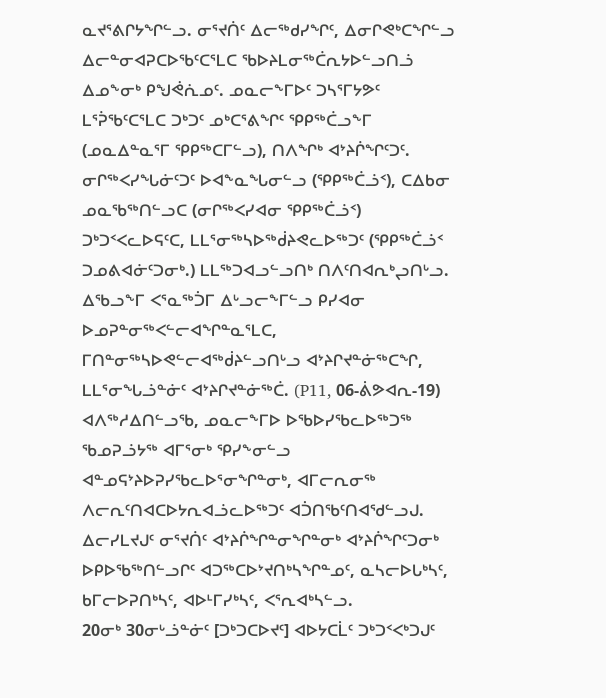ᓇᔪᕐᕕᒋᔭᖏᓪᓗ. ᓂᕐᔪᑏᑦ ᐃᓕᖅᑯᓯᖏᑦ, ᐃᓂᒋᕙᒃᑕᖏᓪᓗ ᐃᓕᓐᓂᐊᕈᑕᐅᖃᑦᑕᕐᒪᑕ ᖃᐅᔨᒪᓂᖅᑖᕆᔭᐅᓪᓗᑎᓘ ᐃᓄᖕᓂᒃ ᑭᖑᕚᕇᓄᑦ. ᓄᓇᓕᖕᒥᐅᑦ ᑐᓴᕐᒥᔭᕗᑦ ᒪᕐᕉᖃᑦᑕᕐᒪᑕ ᑐᒃᑐᑦ ᓄᒃᑕᕐᕕᖏᑦ ᕿᑭᖅᑖᓗᖕᒥ (ᓄᓇᐃᓐᓇᕐᒥ ᕿᑭᖅᑕᒥᓪᓗ), ᑎᐱᖏᒃ ᐊᔾᔨᒌᖏᑦᑐᑦ.
ᓂᒋᖅᐸᓯᖓᓃᑦᑐᑦ ᐅᐊᖕᓇᖓᓂᓪᓗ (ᕿᑭᖅᑖᓘᑉ), ᑕᐃᑲᓂ ᓄᓇᖃᖅᑎᓪᓗᑕ (ᓂᒋᖅᐸᓯᐊᓂ ᕿᑭᖅᑖᓘᑉ) ᑐᒃᑐᑉᐸᓚᐅᕋᑦᑕ, ᒪᒪᕐᓂᖅᓴᐅᖅᑰᔨᕙᓚᐅᖅᑐᑦ (ᕿᑭᖅᑖᓘᑉ ᑐᓄᕕᐊᓃᑦᑐᓂᒃ.) ᒪᒪᖅᑐᐊᓗᓪᓗᑎᒃ ᑎᐱᑦᑎᐊᕆᒃᖢᑎᒡᓗ. ᐃᖃᓗᖕᒥ ᐸᕐᓇᖅᑑᒥ ᐃᒡᓗᓕᖕᒥᓪᓗ ᑭᓯᐊᓂ ᐅᓄᕈᓐᓂᖅᐸᓪᓕᐊᖏᓐᓇᕐᒪᑕ, ᒥᑎᓐᓂᖅᓴᐅᕙᓪᓕᐊᖅᑰᔨᓪᓗᑎᒡᓗ ᐊᔾᔨᒋᔪᓐᓃᖅᑕᖏ, ᒪᒪᕐᓂᖓᓘᓐᓃᑦ ᐊᔾᔨᒋᔪᓐᓃᖅᑖ. (P11, 06-ᕖᕗᐊᕆ-19)
ᐊᐱᖅᓱᐃᑎᓪᓗᖃ, ᓄᓇᓕᖕᒥᐅ ᐅᖃᐅᓯᖃᓚᐅᖅᑐᖅ ᖃᓄᕈᓘᔭᖅ ᐊᒥᕐᓂᒃ ᕿᓯᖕᓂᓪᓗ ᐊᓐᓄᕋᔾᔨᐅᕈᓯᖃᓚᐅᕐᓂᖏᓐᓂᒃ, ᐊᒥᓕᕆᓂᖅ ᐱᓕᕆᑦᑎᐊᑕᐅᔭᕆᐊᓘᓚᐅᖅᑐᑦ ᐊᑑᑎᖃᑦᑎᐊᖁᓪᓗᒍ. ᐃᓕᓯᒪᔪᒍᑦ ᓂᕐᔪᑏᑦ ᐊᔾᔨᒌᖏᓐᓂᖏᓐᓂᒃ ᐊᔾᔨᒌᖏᑦᑐᓂᒃ ᐅᑭᐅᖃᖅᑎᓪᓗᒋᑦ ᐊᑐᖅᑕᐅᔾᔪᑎᒃᓴᖏᓐᓄᑦ, ᓇᓴᓕᐅᒐᒃᓴᑦ, ᑲᒥᓕᐅᕈᑎᒃᓴᑦ, ᐊᐅᒻᒥᓯᒃᓴᑦ, ᐸᕐᕆᐊᒃᓴᓪᓗ.
20ᓂᒃ 30ᓂᒡᓘᓐᓃᑦ [ᑐᒃᑐᑕᐅᔪᑦ] ᐊᐅᔭᑕᒫᑦ ᑐᒃᑐᑉᐸᒃᑐᒍᑦ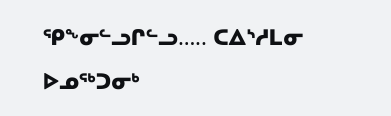ᕿᖕᓂᓪᓗᒋᓪᓗ….. ᑕᐃᔅᓱᒪᓂ ᐅᓄᖅᑐᓂᒃ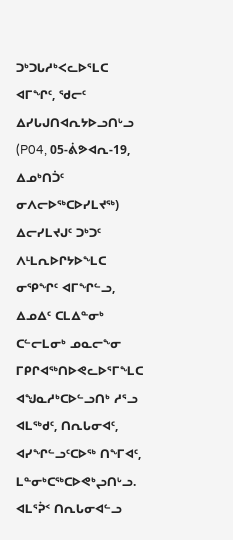ᑐᒃᑐᒐᓱᒃᐸᓚᐅᕐᒪᑕ ᐊᒥᖏᑦ, ᖁᓕᑦ ᐃᓯᒐᒍᑎᐊᕆᔭᐅᓗᑎᒡᓗ (P04, 05-ᕖᕗᐊᕆ-19, ᐃᓄᒃᑎᑑᑦ ᓂᐱᓕᐅᖅᑕᐅᓯᒪᔪᖅ)
ᐃᓕᓯᒪᔪᒍᑦ ᑐᒃᑐᑦ ᐱᒻᒪᕆᐅᒋᔭᐅᖕᒪᑕ ᓂᕿᖏᑦ ᐊᒥᖏᓪᓗ, ᐃᓄᐃᑦ ᑕᒪᐃᓐᓂᒃ ᑕᓪᓕᒪᓂᒃ ᓄᓇᓕᖕᓂ ᒥᑭᒋᐊᖅᑎᐅᕙᓚᐅᕐᒥᖕᒪᑕ ᐊᖑᓇᓱᒃᑕᐅᓪᓗᑎᒃ ᓱᕐᓗ ᐊᒪᖅᑯᑦ, ᑎᕆᒐᓂᐊᑦ, ᐊᓯᖏᓪᓗᑦᑕᐅᖅ ᑎᖕᒥᐊᑦ, ᒪᓐᓂᒃᑕᖅᑕᐅᕙᒃᖢᑎᒡᓗ. ᐊᒪᕐᕉᑉ ᑎᕆᒐᓂᐊᓪᓗ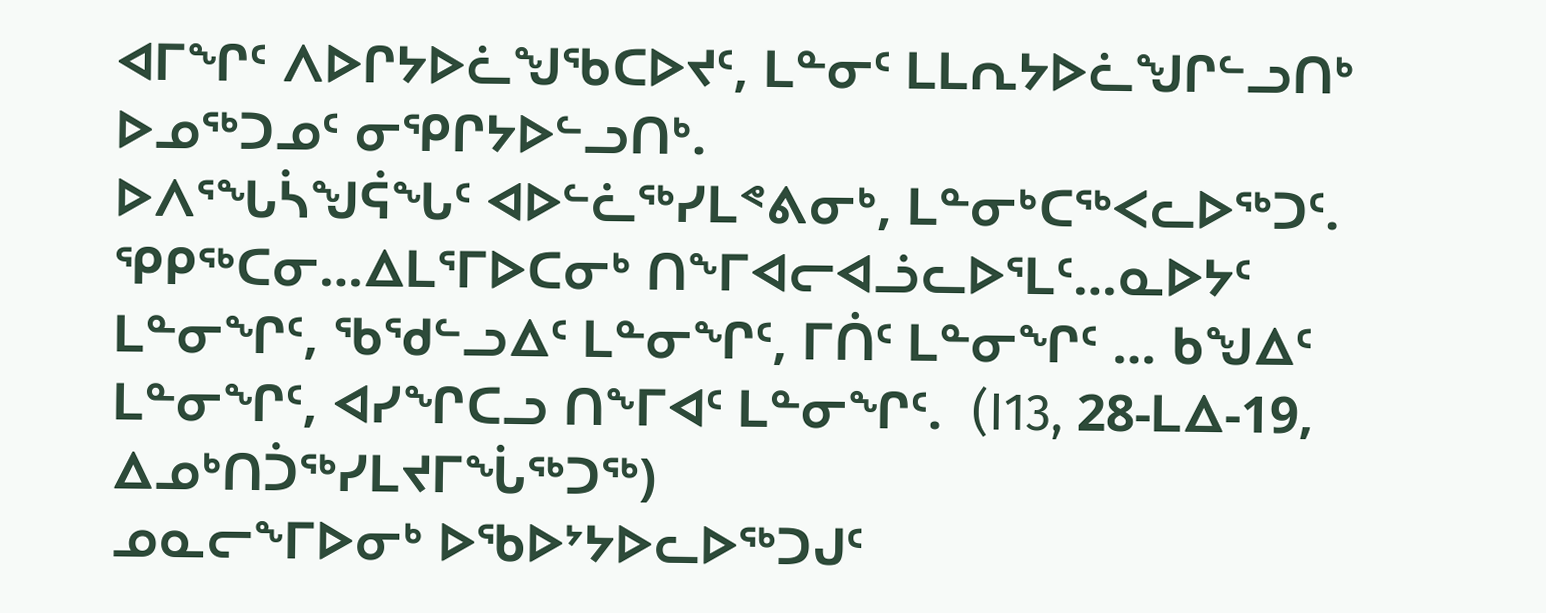ᐊᒥᖏᑦ ᐱᐅᒋᔭᐅᓛᖑᖃᑕᐅᔪᑦ, ᒪᓐᓂᑦ ᒪᒪᕆᔭᐅᓛᖑᒋᓪᓗᑎᒃ ᐅᓄᖅᑐᓄᑦ ᓂᕿᒋᔭᐅᓪᓗᑎᒃ.
ᐅᐱᕐᖓᓵᖑᕌᖓᑦ ᐊᐅᓪᓛᖅᓯᒪᕝᕕᓂᒃ, ᒪᓐᓂᒃᑕᖅᐸᓚᐅᖅᑐᑦ. ᕿᑭᖅᑕᓂ…ᐃᒪᕐᒥᐅᑕᓂᒃ ᑎᖕᒥᐊᓕᐊᓘᓚᐅᕐᒪᑦ…ᓇᐅᔭᑦ ᒪᓐᓂᖏᑦ, ᖃᖁᓪᓗᐃᑦ ᒪᓐᓂᖏᑦ, ᒥᑏᑦ ᒪᓐᓂᖏᑦ … ᑲᖑᐃᑦ ᒪᓐᓂᖏᑦ, ᐊᓯᖏᑕᓗ ᑎᖕᒥᐊᑦ ᒪᓐᓂᖏᑦ.  (I13, 28-ᒪᐃ-19, ᐃᓄᒃᑎᑑᖅᓯᒪᔪᒥᖔᖅᑐᖅ)
ᓄᓇᓕᖕᒥᐅᓂᒃ ᐅᖃᐅᔾᔭᐅᓚᐅᖅᑐᒍᑦ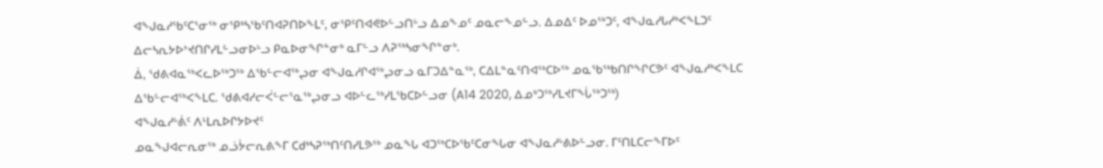ᐊᖑᓇᓱᖃᑦᑕᕐᓂᖅ ᓂᕿᒃᓴᖃᑦᑎᐊᕈᑎᐅᖕᒪᑦ, ᓂᕿᑦᑎᐊᕙᐅᓪᓗᑎᒡᓗ ᐃᓄᖕᓄᑦ ᓄᓇᓕᖕᓄᓪᓗ. ᐃᓄᐃᑦ ᐅᓄᖅᑐᑦ, ᐊᖑᓇᓱᒐᓱᒃᐸᖕᒪᑐᑦ ᐃᓕᓴᕆᔭᐅᔾᔪᑎᒋᓯᒪᓪᓗᓂᐅᒡᓗ ᑭᓇᐅᓂᖏᓐᓂᒃ ᓇᒥᓪᓗ ᐱᕈᖅᓴᓂᖏᓐᓂᒃ.
ᐄ, ᖁᕕᐊᓇᖅᐸᓚᐅᖅᑐᖅ ᐃᖃᓪᓕᐊᖅᖢᓂ ᐊᖑᓇᓱᒋᐊᖅᖢᓂᓗ ᓇᒥᑐᐃᓐᓇᖅ, ᑕᐃᒪᓐᓇᑦᑎᐊᖅᑕᐅᖅ ᓄᓇᖃᖅᑲᑎᒋᖏᑕᕗᑦ ᐊᖑᓇᓱᒃᐸᖕᒪᑕ ᐃᖃᓪᓕᐊᖅᐸᖕᒪᑕ. ᖁᕕᐊᓱᓕᐹᓪᓕᕐᓇᖅᖢᓂᓗ ᐊᐅᓪᓚᖅᓯᒪᖃᑕᐅᓪᓗᓂ (A14 2020, ᐃᓄᒃᑐᖅᓯᒪᔪᒥᖔᖅᑐᖅ)
ᐊᖑᓇᓱᒡᕖᑦ ᐱᒻᒪᕆᐅᒋᔭᐅᔪᑦ
ᓄᓇᖑᐊᓕᕆᓂᖅ ᓄᓘᔮᓕᕆᕕᖕᒥ ᑕᑯᒃᓴᕈᖅᑎᑦᑎᓯᒪᕗᖅ ᓄᓇᖓ ᐊᑐᖅᑕᐅᖃᑦᑕᓂᖓᓂ ᐊᖑᓇᓱᒡᕕᐅᓪᓗᓂ. ᒥᑦᑎᒪᑕᓕᖕᒥᐅᑦ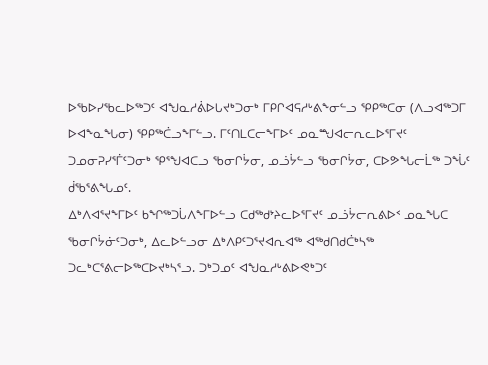ᐅᖃᐅᓯᖃᓚᐅᖅᑐᑦ ᐊᖑᓇᓱᕖᐅᒐᔪᒃᑐᓂᒃ ᒥᑭᒋᐊᕋᓱᒡᕕᖕᓂᓪᓗ ᕿᑭᖅᑕᓂ (ᐱᓗᐊᖅᑐᒥ ᐅᐊᖕᓇᖓᓂ) ᕿᑭᖅᑖᓗᖕᒥᓪᓗ. ᒥᑦᑎᒪᑕᓕᖕᒥᐅᑦ ᓄᓇᙳᐊᓕᕆᓚᐅᕐᒥᔪᑦ ᑐᓄᓂᕈᓯᕐᒦᑦᑐᓂᒃ ᕿᕐᖑᐊᑕᓗ ᖃᓂᒋᔮᓂ, ᓄᓘᔮᓪᓗ ᖃᓂᒋᔮᓂ, ᑕᐅᕗᖓᓕᒫᖅ ᑐᖔᑦ ᑰᖃᕐᕕᖓᓄᑦ.
ᐃᒃᐱᐊᕐᔪᖕᒥᐅᑦ ᑲᖏᖅᑐᒑᐱᖕᒥᐅᓪᓗ ᑕᑯᖅᑯᔾᔨᓚᐅᕐᒥᔪᑦ ᓄᓘᔮᓕᕆᕕᐅᑉ ᓄᓇᖓᑕ ᖃᓂᒋᔮᓃᑦᑐᓂᒃ, ᐃᓚᐅᓪᓗᓂ ᐃᒃᐱᑭᑦᑐᕐᔪᐊᕆᐊᖅ ᐊᖅᑯᑎᑯᑖᒃᓴᖅ ᑐᓚᒃᑕᕐᕕᓕᐅᖅᑕᐅᔪᒃᓴᕐᓗ. ᑐᒃᑐᓄᑦ ᐊᖑᓇᓱᒡᕕᐅᕙᒃᑐᑦ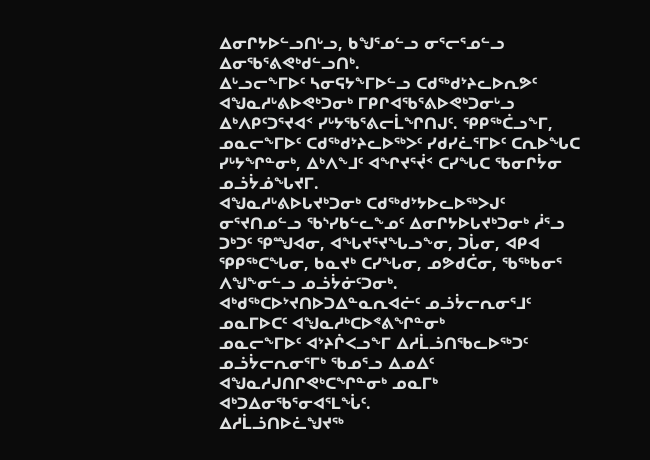ᐃᓂᒋᔭᐅᓪᓗᑎᒡᓗ, ᑲᖑᕐᓄᓪᓗ ᓂᕐᓕᕐᓄᓪᓗ ᐃᓂᖃᕐᕕᕙᒃᑯᓪᓗᑎᒃ.
ᐃᒡᓗᓕᖕᒥᐅᑦ ᓴᓂᕋᔭᖕᒥᐅᓪᓗ ᑕᑯᖅᑯᔾᔨᓚᐅᕆᕗᑦ ᐊᖑᓇᓱᒡᕕᐅᕙᒃᑐᓂᒃ ᒥᑭᒋᐊᖃᕐᕕᐅᕙᒃᑐᓂᒡᓗ ᐃᒃᐱᑭᑦᑐᕐᔪᐊᑉ ᓯᒡᔭᖃᕐᕕᓕᒫᖏᑎᒍᑦ. ᕿᑭᖅᑖᓗᖕᒥ, ᓄᓇᓕᖕᒥᐅᑦ ᑕᑯᖅᑯᔾᔨᓚᐅᖅᐳᑦ ᓯᑯᓯᓛᕐᒥᐅᑦ ᑕᕆᐅᖓᑕ ᓯᒡᔭᖏᓐᓂᒃ, ᐃᒃᐱᖕᒧᑦ ᐊᖏᔪᕐᔫᑉ ᑕᓯᖓᑕ ᖃᓂᒋᔮᓂ ᓄᓘᔮᓅᖓᔪᒥ.
ᐊᖑᓇᓱᒡᕕᐅᒐᔪᒃᑐᓂᒃ ᑕᑯᖅᑯᔾᔭᐅᓚᐅᖅᐳᒍᑦ ᓂᕐᔪᑎᓄᓪᓗ ᖃᔅᓯᑲᓪᓚᖕᓄᑦ ᐃᓂᒋᔭᐅᒐᔪᒃᑐᓂᒃ ᓲᕐᓗ ᑐᒃᑐᑦ ᕿᙳᐊᓂ, ᐊᖓᔪᕐᔪᖓᓗᖕᓂ, ᑐᒑᓂ, ᐊᑭᐊ ᕿᑭᖅᑕᖓᓂ, ᑲᓇᔪᒃ ᑕᓯᖓᓂ, ᓄᕗᑯᑖᓂ, ᖃᖅᑲᓂᕐ ᐱᖑᖕᓂᓪᓗ ᓄᓘᔮᓃᑦᑐᓂᒃ.
ᐊᒃᑯᖅᑕᐅᔾᔪᑎᐅᑐᐃᓐᓇᕆᐊᓖᑦ ᓄᓘᔮᓕᕆᓂᕐᒧᑦ ᓄᓇᒥᐅᑕᑦ ᐊᖑᓇᓱᒃᑕᐅᕝᕕᖏᓐᓂᒃ
ᓄᓇᓕᖕᒥᐅᑦ ᐊᔾᔨᒌᐸᓗᖕᒥ ᐃᓱᒫᓘᑎᖃᓚᐅᖅᑐᑦ ᓄᓘᔮᓕᕆᓂᕐᒥᒃ ᖃᓄᕐᓗ ᐃᓄᐃᑦ ᐊᖑᓇᓱᒍᑎᒋᕙᒃᑕᖏᓐᓂᒃ ᓄᓇᒥᒃ ᐊᒃᑐᐃᓂᖃᕐᓂᐊᕐᒪᖔᑦ.
ᐃᓱᒫᓘᑎᐅᓛᖑᔪᖅ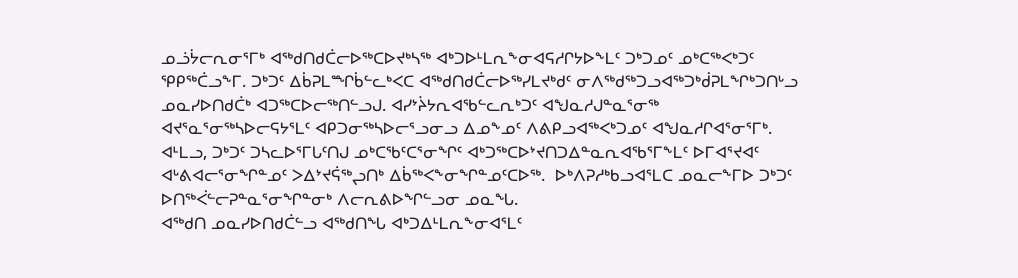ᓄᓘᔮᓕᕆᓂᕐᒥᒃ ᐊᖅᑯᑎᑯᑖᓕᐅᖅᑕᐅᔪᒃᓴᖅ ᐊᒃᑐᐅᒻᒪᕆᖕᓂᐊᕋᓱᒋᔭᐅᖕᒪᑦ ᑐᒃᑐᓄᑦ ᓄᒃᑕᖅᐸᒃᑐᑦ ᕿᑭᖅᑖᓗᖕᒥ. ᑐᒃᑐᑦ ᐃᑳᕈᒪᙱᑳᓪᓚᒃᐸᑕ ᐊᖅᑯᑎᑯᑖᓕᐅᖅᓯᒪᔪᒃᑯᑦ ᓂᐱᖅᑯᖅᑐᓗᐊᖅᑐᒃᑰᕈᒪᖏᒃᑐᑎᒡᓗ ᓄᓇᓯᐅᑎᑯᑖᒃ ᐊᑐᖅᑕᐅᓕᖅᑎᓪᓗᒍ. ᐊᓯᔾᔩᔭᕆᐊᖃᓪᓚᕆᒃᑐᑦ ᐊᖑᓇᓱᒍᓐᓇᕐᓂᖅ ᐊᔪᕐᓇᕐᓂᖅᓴᐅᓕᕋᔭᕐᒪᑦ ᐊᑭᑐᓂᖅᓴᐅᓕᕐᓗᓂᓗ ᐃᓄᖕᓄᑦ ᐱᕕᑭᓗᐊᖅᐸᒃᑐᓄᑦ ᐊᖑᓇᓱᒋᐊᕐᓂᕐᒥᒃ. ᐊᒻᒪᓗ, ᑐᒃᑐᑦ ᑐᓴᓚᐅᕐᒥᒐᑦᑎᒍ ᓄᒃᑕᖃᑦᑕᕐᓂᖏᑦ ᐊᒃᑐᖅᑕᐅᔾᔪᑎᑐᐃᓐᓇᕆᐊᖃᕐᒥᖕᒪᑦ ᐅᒥᐊᕐᔪᐊᑦ ᐊᒡᕕᐊᓕᕐᓂᖏᓐᓄᑦ ᐳᐃᔾᔪᕌᖅᖢᑎᒃ ᐃᑳᖅᐸᖕᓂᖏᓐᓄᑦᑕᐅᖅ.  ᐅᒃᐱᕈᓱᒃᑲᓗᐊᕐᒪᑕ ᓄᓇᓕᖕᒥᐅ ᑐᒃᑐᑦ ᐅᑎᖅᐹᓪᓕᕈᓐᓇᕐᓂᖏᓐᓂᒃ ᐱᓕᕆᕕᐅᖏᓪᓗᓂ ᓄᓇᖓ.
ᐊᖅᑯᑎ ᓄᓇᓯᐅᑎᑯᑖᓪᓗ ᐊᖅᑯᑎᖓ ᐊᒃᑐᐃᒻᒪᕆᖕᓂᐊᕐᒪᑦ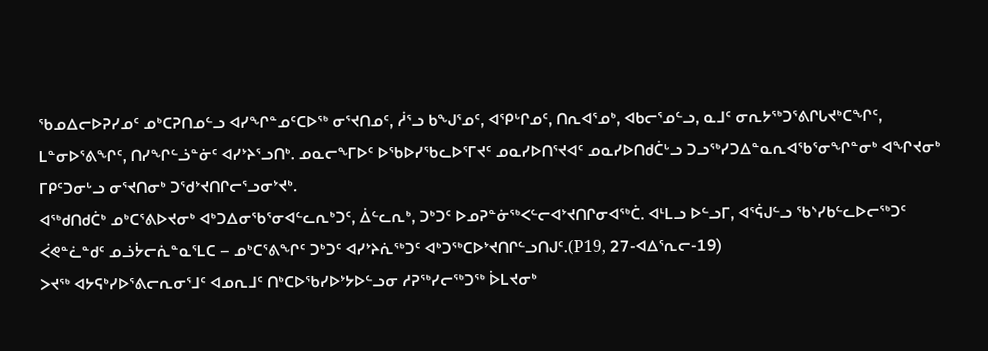ᖃᓄᐃᓕᐅᕈᓯᓄᑦ ᓄᒃᑕᕈᑎᓄᓪᓗ ᐊᓯᖏᓐᓄᑦᑕᐅᖅ ᓂᕐᔪᑎᓄᑦ, ᓲᕐᓗ ᑲᖑᕐᓄᑦ, ᐊᕿᒡᒋᓄᑦ, ᑎᕆᐊᕐᓄᒃ, ᐊᑲᓕᕐᓄᓪᓗ, ᓇᒧᑦ ᓂᕆᔭᖅᑐᕐᕕᒋᒐᔪᒃᑕᖏᑦ, ᒪᓐᓂᐅᕐᕕᖏᑦ, ᑎᓯᖏᓪᓘᓐᓃᑦ ᐊᓯᔾᔨᕐᓗᑎᒃ. ᓄᓇᓕᖕᒥᐅᑦ ᐅᖃᐅᓯᖃᓚᐅᕐᒥᔪᑦ ᓄᓇᓯᐅᑎᕐᔪᐊᑦ ᓄᓇᓯᐅᑎᑯᑖᒡᓗ ᑐᓗᖅᓯᑐᐃᓐᓇᕆᐊᖃᕐᓂᖏᓐᓂᒃ ᐊᖏᔪᓂᒃ ᒥᑭᑦᑐᓂᒡᓗ ᓂᕐᔪᑎᓂᒃ ᑐᖁᔾᔪᑎᒋᓕᕐᓗᓂᔾᔪᒃ.
ᐊᖅᑯᑎᑯᑖᒃ ᓄᒃᑕᕐᕕᐅᔪᓂᒃ ᐊᒃᑐᐃᓂᖃᕐᓂᐊᓪᓚᕆᒃᑐᑦ, ᐄᓪᓚᕆᒃ, ᑐᒃᑐᑦ ᐅᓄᕈᓐᓃᖅᐸᓪᓕᐊᔾᔪᑎᒋᓂᐊᖅᑖ. ᐊᒻᒪᓗ ᐅᓪᓗᒥ, ᐊᕐᕌᒍᓪᓗ ᖃᔅᓯᑲᓪᓚᐅᓕᖅᑐᑦ ᐹᕙᓐᓛᓐᑯᑦ ᓄᓘᔮᓕᕇᓐᓇᕐᒪᑕ – ᓄᒃᑕᕐᕕᖏᑦ ᑐᒃᑐᑦ ᐊᓯᔾᔨᕇᖅᑐᑦ ᐊᒃᑐᖅᑕᐅᔾᔪᑎᒋᓪᓗᑎᒍᑦ.(P19, 27-ᐊᐃᕐᕆᓕ-19)
ᐳᔪᖅ ᐊᔭᕋᒃᓯᐅᕐᕕᓕᕆᓂᕐᒧᑦ ᐊᓄᕆᒧᑦ ᑎᒃᑕᐅᖃᓯᐅᔾᔭᐅᓪᓗᓂ ᓱᕈᖅᓯᓕᖅᑐᖅ ᐆᒪᔪᓂᒃ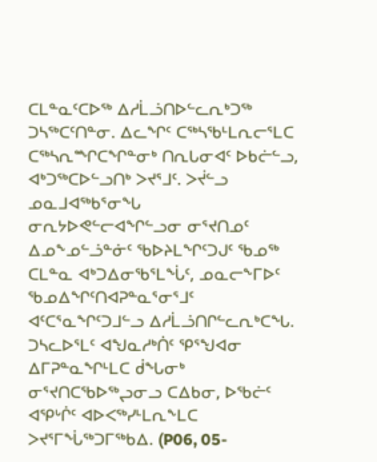ᑕᒪᓐᓇᑦᑕᐅᖅ ᐃᓱᒫᓘᑎᐅᓪᓚᕆᒃᑐᖅ ᑐᓴᖅᑕᑦᑎᓐᓂ. ᐃᓚᖏᑦ ᑕᖅᓴᖃᒻᒪᕆᓕᕐᒪᑕ ᑕᖅᓴᕆᙱᑕᖏᓐᓂᒃ ᑎᕆᒐᓂᐊᑦ ᐅᑲᓖᓪᓗ, ᐊᒃᑐᖅᑕᐅᓪᓗᑎᒃ ᐳᔪᕐᒧᑦ. ᐳᔫᓪᓗ ᓄᓇᒧᐊᖅᑲᕐᓂᖓ ᓂᕆᔭᐅᕙᓪᓕᐊᖏᓪᓗᓂ ᓂᕐᔪᑎᓄᑦ ᐃᓄᖕᓄᓪᓘᓐᓃᑦ ᖃᐅᔨᒪᖏᑦᑐᒍᑦ ᖃᓄᖅ ᑕᒪᓐᓇ ᐊᒃᑐᐃᓂᖃᕐᒪᖔᑦ, ᓄᓇᓕᖕᒥᐅᑦ ᖃᓄᐃᖏᑦᑎᐊᕈᓐᓇᕐᓂᕐᒧᑦ ᐊᑦᑕᕐᓇᖏᑦᑐᒧᓪᓗ ᐃᓱᒫᓘᑎᒋᓪᓚᕆᒃᑕᖓ.
ᑐᓴᓚᐅᕐᒪᑦ ᐊᖑᓇᓱᒃᑏᑦ ᕿᕐᖑᐊᓂ ᐃᒥᕈᓐᓇᖏᒻᒪᑕ ᑰᖓᓂᒃ ᓂᕐᔪᑎᑕᖃᐅᖅᖢᓂᓗ ᑕᐃᑲᓂ, ᐅᖃᓖᑦ ᐊᕿᒡᒌᑦ ᐊᐅᐸᖅᓯᒻᒪᕆᖕᒪᑕ ᐳᔪᕐᒥᖔᖅᑐᒥᖅᑲᐃ. (P06, 05-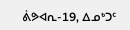ᕖᕗᐊᕆ-19, ᐃᓄᒃᑐᑦ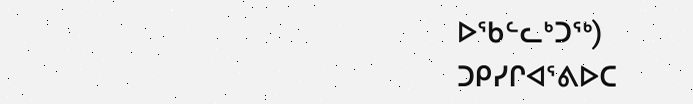ᐅᖃᓪᓚᒃᑐᖅ)
ᑐᑭᓯᒋᐊᕐᕕᐅᑕ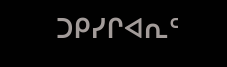ᑐᑭᓯᒋᐊᕆᑦ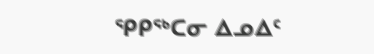ᕿᑭᖅᑕᓂ ᐃᓄᐃᑦ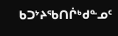ᑲᑐᔾᔨᖃᑎᒌᒃᑯᓐᓄᑦ